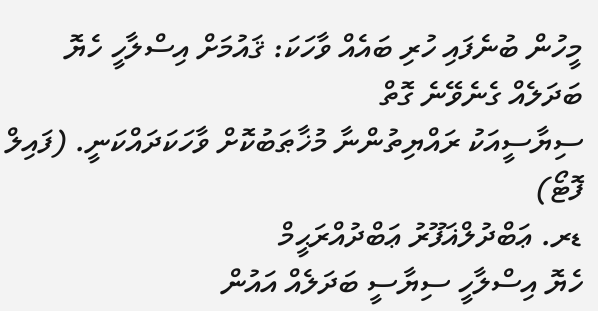މީހުން ބުނެފައި ހުރި ބައެއް ވާހަކަ: ޤައުމަށް އިސްލާހީ ހެޔޮ ބަދަލެއް ގެނެވޭނެ ގޮތް
ސިޔާސީއަކު ރައްޔިތުންނާ މުޚާޠަބުކޮށް ވާހަކަދައްކަނީ. (ފައިލް ފޮޓޯ)
ޑރ. ޢަބްދުލްޣަފޫރު ޢަބްދުއްރަޙީމް
ހެޔޮ އިސްލާހީ ސިޔާސީ ބަދަލެއް އައުން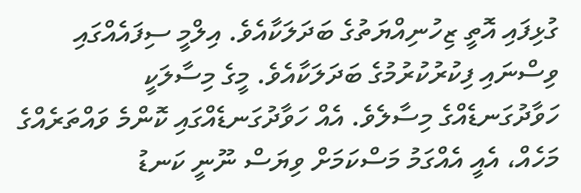ގުޅިފައި އޮތީ ޒިހުނިއްޔަތުގެ ބަދަލަކާއެވެ. އިލްމީ ސިފައެއްގައި ވިސްނައި ފިކުރުކުރުމުގެ ބަދަލަކާއެވެ. މީގެ މިސާލަކީ ހަވާދުގަނޑެއްގެ މިސާލެވެ. އެއް ހަވާދުގަނޑެއްގައި ކޮންމެ ވައްތަރެއްގެ މަހެއް، އެއީ އެއްގަމު މަސްކަމަށް ވިޔަސް ނޫނީ ކަނޑު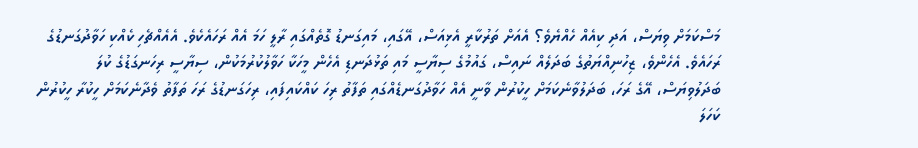މަސްކަމަށް ވިޔަސް، އަދި ކިއެއް ހެއްޔެވެ؟ އެއަށް ތަރުކާރީ އެޅިއަސް، އޭގައި، މައިގަނޑު ގޮތެއްގައި ރާލީ ހަމަ އެއް ރަހައެކެވެ. އެއެއްޗެހި ކެއްކި ހަވާދުގަނޑުގެ ރަހައެވެ. އެހެންވެ، ޒިހުނިއްޔަތުގެ ބަދަލެއް ނައިސް، ގައުމުގެ ސިޔާސީ މައި ތަޅުދަނޑި އެހެން މީހަކާ ހަވާލުކުރުމަކުން، ސިޔާސީ ރިހަނގަޑުގެ ކުލަ ބަދަލުވިޔަސް، އޭގެ ރަހަ، ބަދަލުވާނެކަމަށް ހީކުރުން ވާނީ އެއް ހަވާދުގަނޑެއްގައި ތަފާތު ރިހަ ކައްކައިފައި، ރިހަގަނޑުގެ ރަހަ ތަފާތު ވެދާނެކަމަށް ހީކުރާ ހީކުރުން ކަހަލަ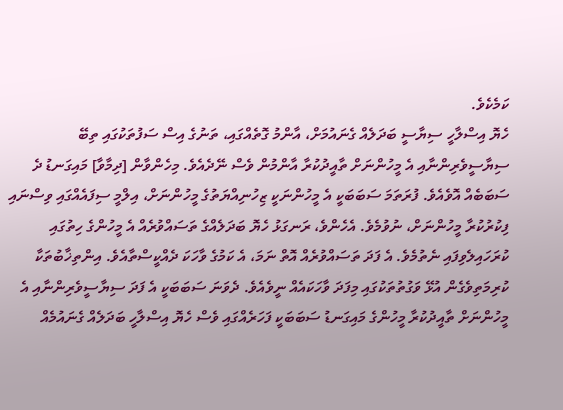ކަމެކެވެ.
ހެޔޮ އިސްލާހީ ސިޔާސީ ބަދަލެއް ގެނައުމަށް، އާންމު ގޮތެއްގައި، ތަނުގެ އިސް ސަފުތަކުގައި ތިބޭ ސިޔާސީވެރިންނާއި އެ މީހުންނަށް ތާއީދުކުރާ އާންމުން ވެސް ނޭދެއެވެ. މިހެންވާން [ދިމާވާ] މައިގަނޑު ދެ ސަބަބެއް އޮވެއެވެ. ފުރަތަމަ ސަބަބަކީ އެ މީހުންނަކީ ޒިހުނިއްޔަތުގެ މީހުންނަށް، އިލްމީ ސިފައެއްގައި ވިސްނައި ފިކުރުކުރާ މީހުންނަށް، ނުވުމެވެ. އެހެންވެ، ރަނގަޅު ހެޔޮ ބަދަލެއްގެ ތަސައްވުރެއް އެ މީހުންގެ ހިތުގައި ކުރަހައިލެވިފައި ނެތުމެވެ. އެ ފަދަ ތަސައްވުރެއް އޮތް ނަމަ، އެ ކަމުގެ ވާހަކަ ދެއްކީސްތާއެވެ. އިންތިޚާބުތަކާ ކުރިމަތިވެގެން އުޅޭ ވަގުތުތަކުގައި މިފަދަ ވާހަކައެއް ނީވެއެވެ. ދެވަނަ ސަބަބަކީ އެ ފަދަ ސިޔާސީވެރިންނާއި އެ މީހުންނަށް ތާއީދުކުރާ މީހުންގެ މައިގަނޑު ސަބަބަކީ ފަހަރެއްގައި ވެސް ހެޔޮ އިސްލާހީ ބަދަލެއް ގެނައުމެއް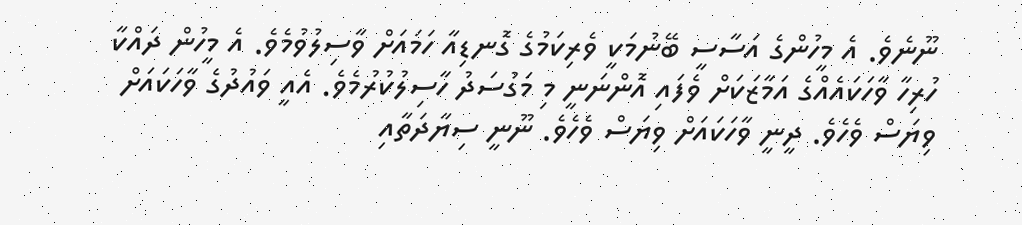ނޫނެވެ. އެ މީހުންގެ އަސާސީ ބޭނުމަކީ ވެރިކަމުގެ ގޮނޑިއާ ހަމައަށް ވާސިލުވުމެވެ. އެ މީހުން ދައްކާ ހުރިހާ ވާހަކައެއްގެ އަމާޒަކަށް ވެފައި އޮންނަނީ މި މަގުސަދު ހާސިލުކުރުމެވެ. އެއީ ވައުދުގެ ވާހަކައަށް ވިޔަސް ވެހެވެ. ދީނީ ވާހަކައަށް ވިޔަސް ވެހެވެ. ނޫނީ ސިޔާދަތާއި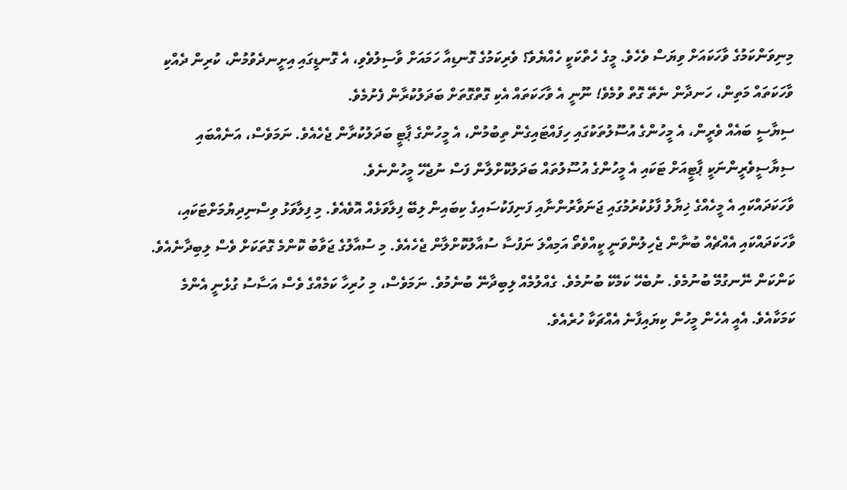މިނިވަންކަމުގެ ވާހަކައަށް ވިޔަސް ވެހެވެ. މީގެ ހެތްކަކީ ހެއްޔެވެ؟ ވެރިކަމުގެ ގޮނޑިއާ ހަމައަށް ވާސިލުވެވި، އެ ގޮނޑީގައި އިށީނދެވުމުން، ކުރިން ދެއްކި ވާހަކަތައް މަތިން، ހަނދާން ނެތޭ ގޮތް ވުމެވެ! ނޫނީ އެ ވާހަކަތައް އެކި ގޮތްގޮތަށް ބަދަލުކުރާން ފެށުމެވެ.
ސިޔާސީ ބައެއް ވެރީން، އެ މީހުންގެ އުސޫލުތަކުގައި ހިފައްޓައިގެން ތިބުމުން، އެ މީހުންގެ ޕާޓީ ބަދަލުކުރާން ޖެހެއެވެ. ނަމަވެސް، އަނެއްބައި ސިޔާސީވެރީންނަކީ ޕާޓީއަށް ޓަކައި އެ މީހުންގެ އުސޫލުތައް ބަދަލުކޮށްލާން ފަސް ނުޖެހޭ މީހުންނެވެ.
ވާހަކަދައްކައި އެ މީހެއްގެ ޚިޔާލު ފާޅުކުރުމުގައި ޖަނަވާރުންނާއި ފަނިފަކުސައިގެ ކިބައިން ލިބޭ ފިލާވަޅެއް އޮވެއެވެ. މި ފިލާވަޅު ވިސްނިދިޔުމަށްޓަކައި، ވާހަކަދައްކައި އެއްޗެއް ބުނާން ޖެހިލުންވަނީ ކީއްވެތޯ އަމިއްލަ ނަފުސާ ސުއާލުކޮށްލާން ޖެހެއެވެ. މި ސުއާލުގެ ޖަވާބު ކޮންމެ ގޮތަކަށް ވެސް ލިބިދާނެއެވެ. ކަންކަން ނޭނގުމޭ ބުނުމެވެ. ނުބެހޭ ކަމެކޭ ބުނުމެވެ. ގެއްލުމެއް ލިބިދާނޭ ބުނެމުވެ. ނަމަވެސް، މި ހުރިހާ ކަމެއްގެ ވެސް އަސާސު ގުޅެނީ އެންމެ ކަމަކާއެވެ. އެއީ އެހެން މީހުން ކިޔައިފާނެ އެއްޗަކާ ހުރެއެވެ.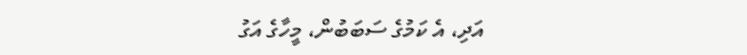އަދި، އެ ކަމުގެ ސަބަބުން، މީހާގެ އަގު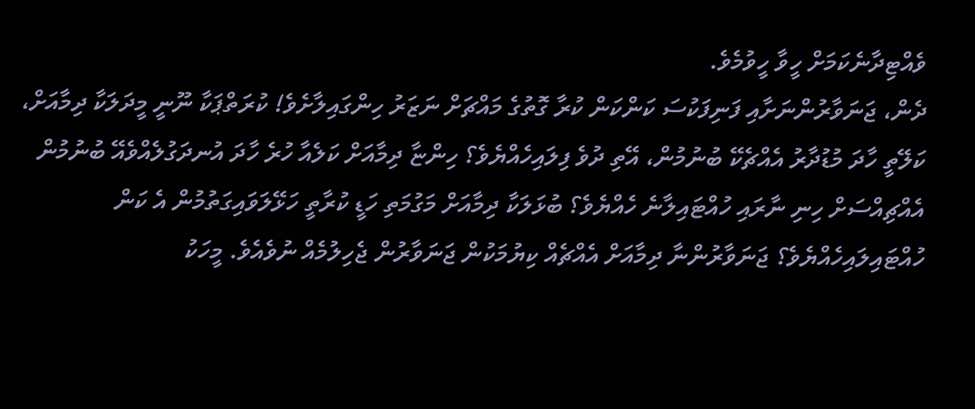ވެއްޓިދާނެކަމަށް ހީވާ ހީވުމެވެ.
ދެން، ޖަނަވާރުންނަށާއި ފަނިފަކުސަ ކަންކަން ކުރާ ގޮތުގެ މައްޗަށް ނަޒަރު ހިންގައިލާށެވެ! ކުރަތްޕަކާ ނޫނީ މީދަލަކާ ދިމާއަށް، ކަލޭތީ ހާދަ މުޑުދާރު އެއްޗެކޭ ބުނުމުން، އޭތި ދުވެ ފިލައިހެއްޔެވެ؟ ހިންޏާ ދިމާއަށް ކަލެއާ ހުރެ ހާދަ އުނދަގުލެއްވެއޭ ބުނުމުން އެއްޗިއްސަށް ހިނި ނާރައި ހުއްޓައިލާނެ ހެއްޔެވެ؟ ބުޅަލަކާ ދިމާއަށް މަގުމަތި ހަޑީ ކުރާތީ ހަޅޭލަވައިގަތުމުން އެ ކަން ހުއްޓައިލައިހެއްޔެވެ؟ ޖަނަވާރުންނާ ދިމާއަށް އެއްޗެއް ކިޔުމަކުން ޖަނަވާރުން ޖެހިލުމެއް ނުވެއެވެ. މީހަކު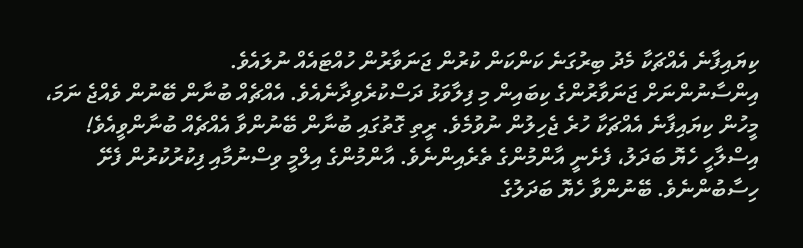ކިޔައިފާނެ އެއްޗަކާ މެދު ބިރުގަނެ ކަންކަން ކުރުން ޖަނަވާރުން ހުއްޓައެއް ނުލައެވެ.
އިންސާނުންނަށް ޖަނަވާރުންގެ ކިބައިން މި ފިލާވަޅު ދަސްކުރެވިދާނެއެވެ. އެއްޗެއް ބުނާން ބޭނުން ވެއްޖެ ނަމަ، މީހުން ކިޔައިފާނެ އެއްޗަކާ ހުރެ ޖެހިލުން ނުވުމެވެ. ރީތި ގޮތުގައި ބުނާން ބޭނުންވާ އެއްޗެއް ބުނާންވީއެވެ!
އިސްލާހީ ހެޔޮ ބަދަލު، ފެށެނީ އާންމުންގެ ތެރެއިންނެވެ. އާންމުންގެ އިލްމީ ވިސްނުމާއި ފިކުރުކުރުން ފެށޭ ހިސާބުންނެވެ. ބޭނުންވާ ހެޔޮ ބަދަލުގެ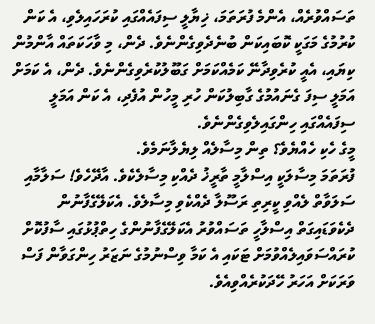ތަސައްވުރެއް، އެންމެ ފުރަތަމަ، ޚިޔާލީ ސިފައެއްގައި ކުރަހައިލެވި، އެ ކަން ކުރުމުގެ މަގަކީ ކޮބައިކަން ބުނެދެވިގެންނެވެ. ދެން، މި ވާހަކަތައް އާންމުން ކިޔައި، އެއީ ކުރެވިދާނޭ ކަމެއްކަމަށް ގަބޫލުކުރެވިގެންނެވެ. ދެން، އެ ކަމަށް އަމަލީ ސިފަ ގެނައުމުގެ ގާބިލުކަން ހުރި މީހުން އުފެދި، އެ ކަން އަމަލީ ސިފައެއްގައި ހިންގައިލެވިގެންނެވެ.
މީގެ ހެކި ހެއްޔެވެ؟ ތިން މިސާލެއް ލިޔެލާނަމެވެ.
ފުރަތަމަ މިސާލަކީ އިސްލާމީ ތާރީޚު ދެއްކި މިސާލެކެވެ. އާދޭހެވެ! ސަލާމާއި ސަލަވާތް ލެއްވި ކީރިތި ރަސޫލާ ދެއްކެވި މިސާލެވެ. އެކަލޭގެފާނުން ދެކެވަޑައިގަތް އިސްލާހީ ތަސައްވުރު އެކަލޭގެފާނުންގެ ހިތްޕުޅުގައި ސާފުކޮށް ކުރައްސަވައިލެއްވުމަށް ޓަކައި އެ ކަމާ ވިސްނުމުގެ ނަޒަރު ހިންގަވާން ފަސް ވަރަކަށް އަހަރު ހޭދަކުރެއްވިއެވެ.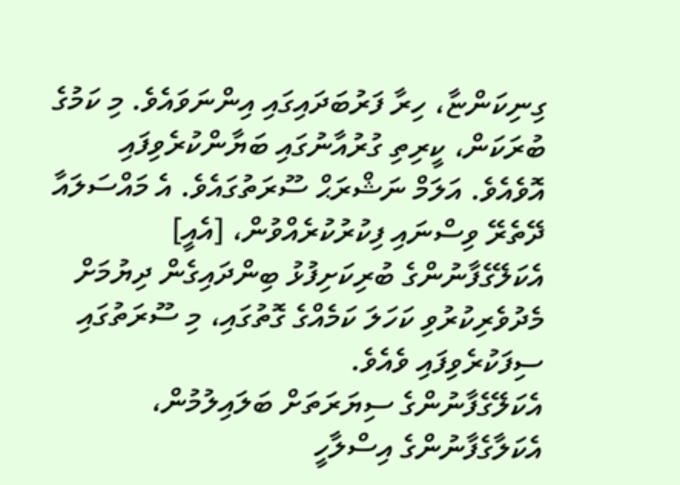ގިނިކަންޏާ، ހިރާ ފަރުބަދައިގައި އިންނަވައެވެ. މި ކަމުގެ ބުރަކަން، ކީރިތި ގުރުއާނުގައި ބަޔާންކުރެވިފައި އޮވެއެވެ. އަލަމް ނަޝްރަޙް ސޫރަތުގައެވެ. އެ މައްސަލައާ ދޭތެރޭ ވިސްނައި ފިކުރުކުރެއްވުން، [އެއީ] އެކަލޭގެފާނުންގެ ބުރިކަށިފުޅު ބިންދައިގެން ދިޔުމަށް މެދުވެރިކުރުވި ކަހަލަ ކަމެއްގެ ގޮތުގައި، މި ސޫރަތުގައި ސިފަކުރެވިފައި ވެއެވެ.
އެކަލޭގެފާނުންގެ ސިޔަރަތަށް ބަލައިލުމުން، އެކަލާގެފާނުންގެ އިސްލާހީ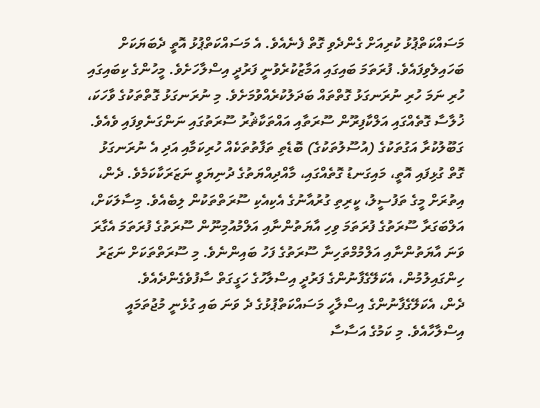މަސައްކަތްޕުޅު ކުރިއަށް ގެންދެވި ގޮތް ފެނެއެވެ. އެ މަސައްކަތްޕުޅު އޮތީ ދެބަޔަކަށް ބަހައިލެވިފައެވެ. ފުރަތަމަ ބައިގައި އަމާޒުކުރެވުނީ ފަރުދީ އިސްލާހަށެވެ. މީހުންގެ ކިބައިގައި ހުރި ނަމަ ހުރި ނުރަނގަޅު ގޮތްތައް ބަދަލުކުރެއްވުމަށެވެ. މި ނުރަނގަޅު ގޮތްތަކުގެ ވާހަކަ، ޚުލާސާ ގޮތެއްގައި އަލްކާފިރޫން ސޫރަތާއި އައްތަކާޘުރު ސޫރަތުގައި ނަންގަނެވިފައި ވެއެވެ. ގަބޫލުކުރާ އަގުތަކުގެ (އުސޫލުތަކުގެ) ބޮޑެތި ތަފާތުތަކެއް ހުރިކަމާއި އަދި އެ ނުރަނގަޅު ގޮތް ގުޅިފައި އޮތީ، މައިގަނޑު ގޮތެއްގައި، މާއްދިއްޔަތުގެ ދުނިޔަވީ ނަޒަރަކާކަމެވެ. ދެން، އިތުރަށް މީގެ ތަފުސީލު، ކީރިތި ގުރުއާނުގެ އެކިއެކި ސޫރަތްތަކުން ލިބެއެވެ. މިސާލަކަށް، އަލްބަގަރާ ސޫރަތުގެ ފުރަތަމަ ވިހި އާޔަތުންނާއި އަލްމުއުމިނޫން ސޫރަތުގެ ފުރަތަމަ އެގާރަ ވަނަ އާޔަތުންނާއި އަލްމުމްތަހިނާ ސޫރަތުގެ ފަހު ބައިންނެވެ. މި ސޫރަތްތަކަށް ނަޒަރު ހިންގައިލުމުން، އެކަލޭގެފާނުންގެ ފަރުދީ އިސްލާހުގެ ހަގީގަތް ސާފުވެގެންދެއެވެ.
ދެން، އެކަލޭގެފާނުންގެ އިސްލާހީ މަސައްކަތްޕުޅުގެ ދެ ވަނަ ބައި ގުޅެނީ މުޖުތަމައީ އިސްލާހާއެވެ. މި ކަމުގެ އަސާސާ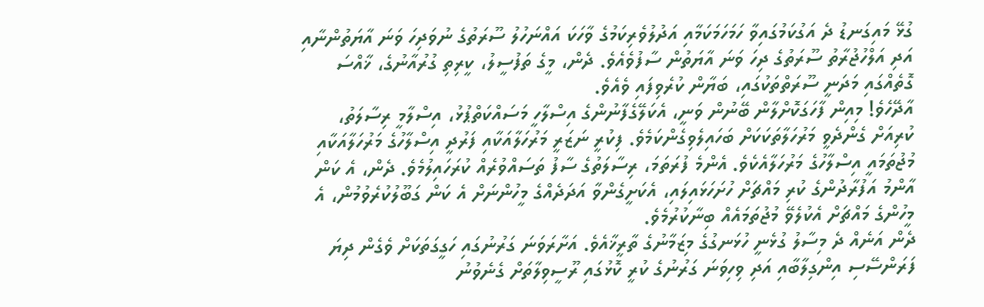ގުޅޭ މައިގަނޑު ދެ އަގުކަމުގައިވާ ހަމަހަމަކަމާއި އަދުލުވެރިކަމުގެ ވާހަކަ އައްނަހުލު ސޫރަތުގެ ނުވަދިހަ ވަނަ އާޔަތުންނާއި އަދި އަލްހުޖުރާތު ސޫރަތުގެ ދިހަ ވަނަ އާޔަތުން ސާފުވެއެވެ. ދެން، މީގެ ތަފުސީލު، ކީރިތި ގުރުއާނުގެ، ޚާއްސަ ގޮތެއްގައި މަދަނީ ސޫރަތްތަކުގައި، ބަޔާން ކުރެވިފައި ވެއެވެ.
އާދޭހެވެ! މިއިން ފާހަގަކޮށްލާން ބޭނުން ވަނީ، އެކަލޭގެފާނުންގެ އިސްލާހީ މަސައްކަތްޕުޅު، އިސްލާމީ ރިސާލަތު، ކުރިއަށް ގެންދެވީ މަރުހަލާތަކަކަށް ބަހައިލެވިގެންކަމެވެ. ފިކުރީ ނަޒަރީ މަރުހަލާއަކާއި ފަރުދީ އިސްލާހުގެ މަރުހަލާއަކާއި މުޖުތަމައީ އިސްލާހުގެ މަރުހަލާއެކެވެ. އެންމެ ފުރަތަމަ، ރިސާލަތުގެ ސާފު ތަސައްވުރެއް ކުރަހައިލުމެވެ. ދެން، އެ ކަން އާންމު އަފުރާދުންގެ ކުރި މައްޗަށް ހުށަހަޅައިލައި، އެކަށީގެންވާ އަދަދެއްގެ މީހުންނަށް އެ ކަން ގަބޫލުކުރެވުމުން، އެ މީހުންގެ މައްޗަށް އެކުލެވޭ މުޖުތަމައެއް ބިނާކުރުމެވެ.
ދެން އަނެއް ދެ މިސާލު ގުޅެނީ ހުޅަނގުގެ މިޒަމާނުގެ ތާރީޚާއެވެ. އަށާރަވަނަ ގަރުނުގައި ހަގީގަތަކަށް ވެގެން ދިޔަ ފަރަންސޭސި އިންގިލާބާއި އަދި ވިހިވަނަ ގަރުނުގެ ކުރީ ކޮޅުގައި ރޫސީވިލާތަށް ގެނެވުނު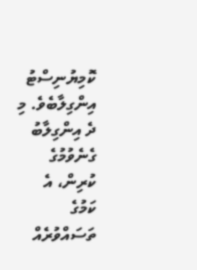ކޮމިޔުނިސްޓު އިންގިލާބެވެ. މި ދެ އިންގިލާބު ގެނެވުމުގެ ކުރިން، އެ ކަމުގެ ތަސައްވުރެއް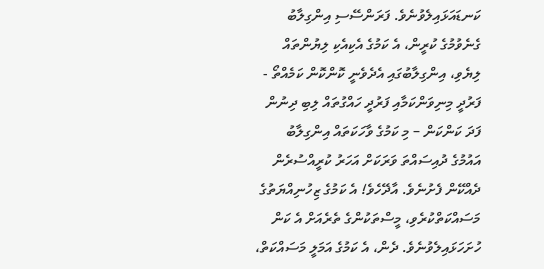ކަނޑައަޅައިލެވުނެވެ. ފަރަންސޭސި އިންގިލާބު ގެނެވުމުގެ ކުރީން، އެ ކަމުގެ އެކިއެކި ލިޔުންތައް ލިޔެވި، އިންގިލާބުގައި އެދެވެނީ ކޮންކޮން ކަމެއްތޯ - ފަރުދީ މިނިވަންކަމާއި ފަރުދީ ހައްގުތައް ލިބި ދިނުން ފަދަ ކަންކަން – މި ކަމުގެ ވާހަކަތައް އިންގިލާބު އައުމުގެ ދުއިސައްތަ ވަރަކަށް އަހަރު ކުރީއްސުރެން ދެއްކޭން ފެށުނެވެ. އާދޭހެވެ! އެ ކަމުގެ ޒިހުނިއްޔަތުގެ މަސައްކަތްކުރެވި، މީސްތަކުންގެ ތެރެއަށް އެ ކަން ހުށަހަޅައިލެވުނެވެ. ދެން، އެ ކަމުގެ އަމަލީ މަސައްކަތް،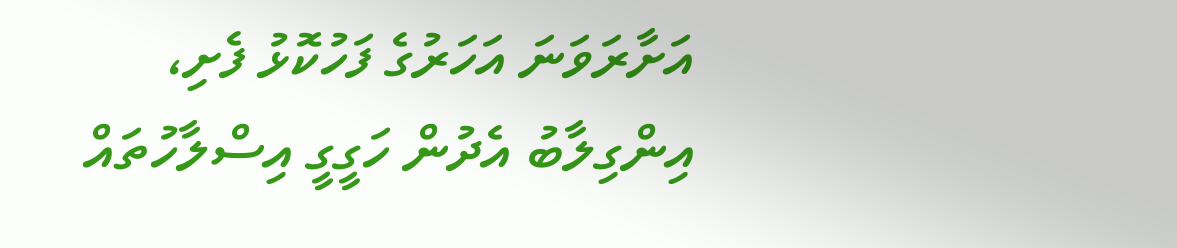އަށާރަވަނަ އަހަރުގެ ފަހުކޮޅު ފެށި، އިންގިލާބު އެދުން ހަގީގީ އިސްލާހުތައް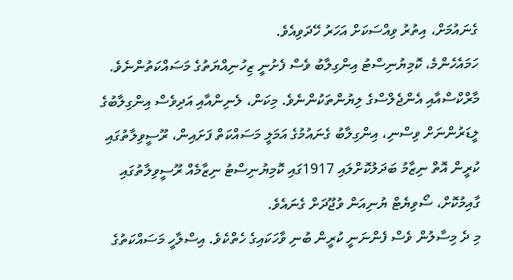ގެނައުމަށް، އިތުރު ވިއްސަކަށް އަހަރު ހޭދަވިއެވެ.
ހަމައެހެންމެ، ކޮމިޔުނިސްޓު އިންގިލާބު ވެސް ފެށުނީ ޒިހުނިއްޔަތުގެ މަސައްކަތުންނެވެ. މާރްކްސްއާއި އެންޖެލްސްގެ ލިޔުންތަކުންނެވެ. މިކަން، ލެނިންއާއި އަދިވެސް އިންގިލާބުގެ ލީޑަރުންނަށް ވިސްނި، އިންގިލާބު ގެނައުމުގެ އަމަލީ މަސައްކަތް ފަށައިން، ރޫސީވިލާތުގައި ކުރީން އޮތް ނިޒާމު ބަދަލުކޮށްލައި 1917ގައި ކޮމިޔުނިސްޓު ނިޒާމެއް ރޫސީވިލާތުގައި ގާއިމުކޮށް، ސޯވިޔެޓް ޔުނިއަން ވުޖޫދަށް ގެނައެވެ.
މި ދެ މިސާލުން ވެސް ފެންނަނީ ކުރީން ބުނި ވާހަކައިގެ ހެތްކެވެ. އިސްލާހީ މަސައްކަތުގެ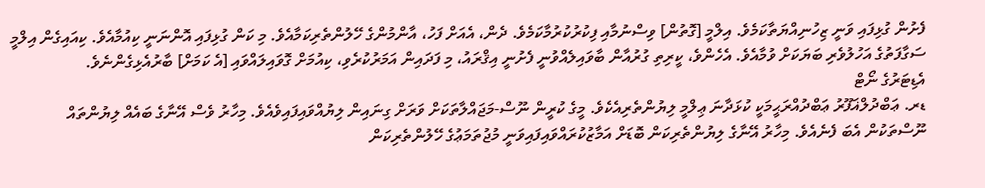ފެށުން ގުޅިފައި ވަނީ ޒިހުނިއްޔަތާކަމެވެ. އިލްމީ [ގޮތުން] ވިސްނުމާއި ފިކުރުކުރުމާކަމެވެ. ދެން، އެއަށް ފަހު، އާންމުންގެ ހޭލުންތެރިކަމާއެވެ. މި ކަން ގުޅިފައި އޮންނަނީ ކިއުމާއެވެ. ކިއައިގެން އިލްމީ ސަގާފަތުގެ އަހުލުވެރި ބަޔަކަށް ވުމާއެވެ. އެހެންވެ، ކީރިތި ގުރުއާން ބާވައިލެއްވުނީ ފެށުނީ އިޤްރައު، މި ފަދައިން އަމަރުކުރެވި، ކިއުމަށް ގޮވައިލައްވައި [އެ ކަމަށް] ބާރުއެޅިގެންނެވެ.
އެޑިޓަރުގެ ނޯޓް
ޑރ. ޢަބްދުލްޣަފޫރު ޢަބްދުއްރަޙީމަކީ ކުޅަދާނަ ޢިލްމީ ލިޔުންތެރިއެކެވެ. މީގެ ކުރީން ނޫސް-މަޖައްލާތަކަށް ވަރަށް ގިނައިން ލިޔުއްވައިފައިވެއެވެ. މިހާރު ވެސް އޭނާގެ ބައެއް ލިޔުންތައް ނޫސްތަކުން އެބަ ފެނެއެވެ. މިހާރު އޭނާގެ ލިޔުންތެރިކަން ބޮޑަށް އަމާޒުކުރައްވައިފައިވަނީ މުޖުތަމަޢުގެ ހޭލުންތެރިކަން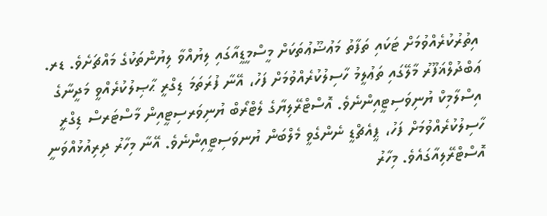އިތުރުކުރެއްވުމަށް ޓަކައި ތަފާތު މަޢުޟޫޢުތަކަށް މީސްމީޑީއާގައި ލިޔުއްވާ ލިޔުންތަކުގެ މައްޗަށެވެ. ޑރ. ޢަބްދުލްޣަފޫރު މާލޭގައި ތަޢުލީމު ހާސިލުކުރެއްވުމަށް ފަހު، އޭނާ ފުރަތަމަ ޑިގްރީ ޙާޞިލުކުރެއްވީ މަދީނާގެ އިސްލާމިކް ޔުނިވަސިޓީއިންނެވެ. އޮސްޓްރޭލިޔާގެ ލެޓްރޯބް ޔުނިވަރސިޓީއިން މާސްޓަރސް ޑިގްރީ ހާސިލުކުރެއްވުމަށް ފަހު، ޕީއެޗްޑީ ނެންގެވީ މެލްބަން ޔުނވަސިޓީއިންނެވެ. އޭނާ މިހާރު ދިރިއުޅުއްވަނީ އޮސްޓްރޭލިއާގައެވެ. މިހާރު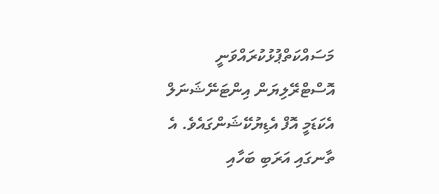މަސައްކަތްޕުޅުކުރައްވަނީ އޮސްޓްރޭލިޔަން އިންޓަނޭޝަނަލް އެކަޑަމީ އޮފް އެޑިޔުކޭޝަންގައެވެ. އެ ތާނގައި އަރަބި ބަހާއި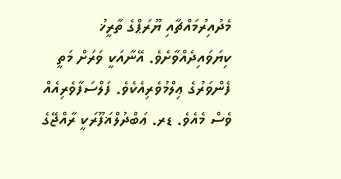މެދުއިރުމައްޗާއި ޔޫރަޕްގެ ތާރީޚު ކިޔަވައިދެއްވާށެވެ. އޭނާއަކީ ވަރަށް މަތީ ފެންވަރުގެ ޢިލްމުވެރިއެކެވެ. ފަލްސަފާވެރިއެއް ވެސް މެއެވެ. ޑރ. ޢަބްދުލްޣަފޫރަކީ ރާއްޖޭގެ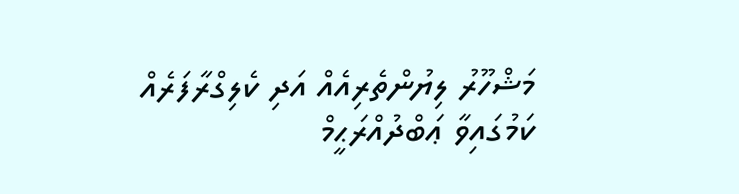މަޝްހޫރު ލިޔުންތެރިއެއް އަދި ކެލިގްރާފަރެއް ކަމުގައިވާ ޢަބްދުއްރަޙީމް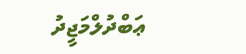ޢަބްދުލްމަޖީދު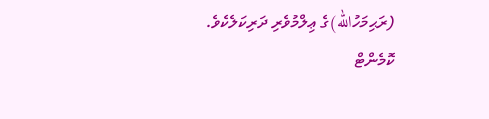(ރަޙިމަހުالله)ގެ ޢިލްމުވެރި ދަރިކަލެކެވެ.
ކޮމެންޓް